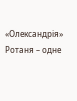«Олександрія» Ротаня – одне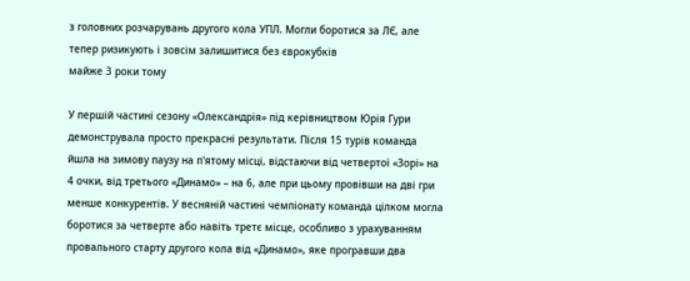з головних розчарувань другого кола УПЛ. Могли боротися за ЛЄ, але тепер ризикують і зовсім залишитися без єврокубків
майже 3 роки тому

У першій частині сезону «Олександрія» під керівництвом Юрія Гури демонструвала просто прекрасні результати. Після 15 турів команда йшла на зимову паузу на п'ятому місці, відстаючи від четвертої «Зорі» на 4 очки, від третього «Динамо» – на 6, але при цьому провівши на дві гри менше конкурентів. У весняній частині чемпіонату команда цілком могла боротися за четверте або навіть третє місце, особливо з урахуванням провального старту другого кола від «Динамо», яке програвши два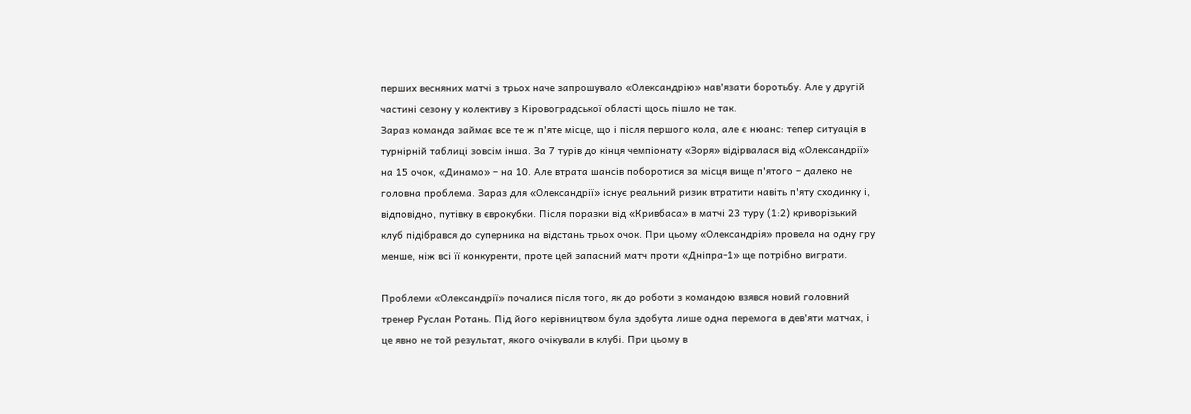перших весняних матчі з трьох наче запрошувало «Олександрію» нав'язати боротьбу. Але у другій частині сезону у колективу з Кіровоградської області щось пішло не так.
Зараз команда займає все те ж п'яте місце, що і після першого кола, але є нюанс: тепер ситуація в турнірній таблиці зовсім інша. За 7 турів до кінця чемпіонату «Зоря» відірвалася від «Олександрії» на 15 очок, «Динамо» – на 10. Але втрата шансів поборотися за місця вище п'ятого – далеко не головна проблема. Зараз для «Олександрії» існує реальний ризик втратити навіть п'яту сходинку і, відповідно, путівку в єврокубки. Після поразки від «Кривбаса» в матчі 23 туру (1:2) криворізький клуб підібрався до суперника на відстань трьох очок. При цьому «Олександрія» провела на одну гру менше, ніж всі її конкуренти, проте цей запасний матч проти «Дніпра-1» ще потрібно виграти.

Проблеми «Олександрії» почалися після того, як до роботи з командою взявся новий головний тренер Руслан Ротань. Під його керівництвом була здобута лише одна перемога в дев'яти матчах, і це явно не той результат, якого очікували в клубі. При цьому в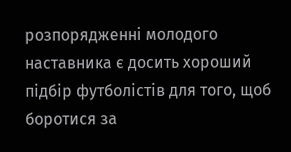розпорядженні молодого наставника є досить хороший підбір футболістів для того, щоб боротися за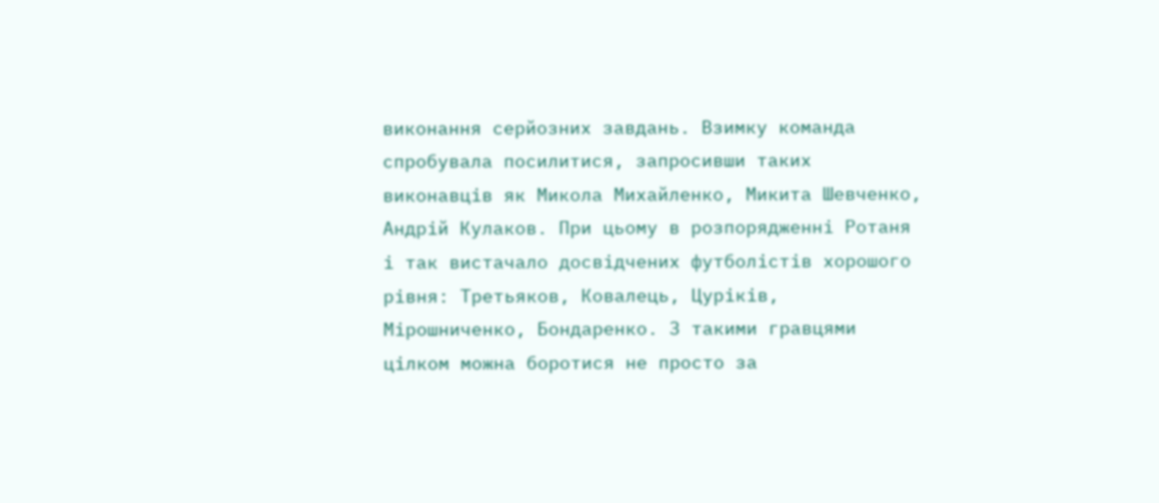виконання серйозних завдань. Взимку команда спробувала посилитися, запросивши таких виконавців як Микола Михайленко, Микита Шевченко, Андрій Кулаков. При цьому в розпорядженні Ротаня і так вистачало досвідчених футболістів хорошого рівня: Третьяков, Ковалець, Цуріків, Мірошниченко, Бондаренко. З такими гравцями цілком можна боротися не просто за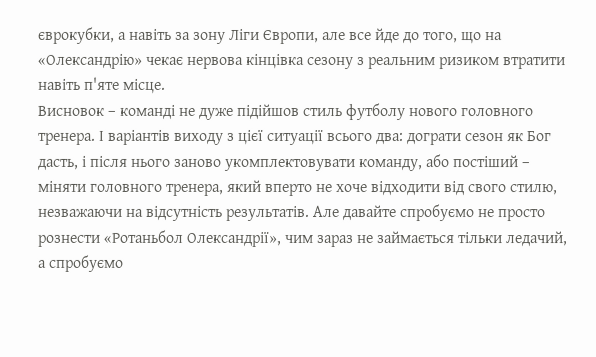єврокубки, а навіть за зону Ліги Європи, але все йде до того, що на «Олександрію» чекає нервова кінцівка сезону з реальним ризиком втратити навіть п'яте місце.
Висновок – команді не дуже підійшов стиль футболу нового головного тренера. І варіантів виходу з цієї ситуації всього два: дограти сезон як Бог дасть, і після нього заново укомплектовувати команду, або постіший – міняти головного тренера, який вперто не хоче відходити від свого стилю, незважаючи на відсутність результатів. Але давайте спробуємо не просто рознести «Ротаньбол Олександрії», чим зараз не займається тільки ледачий, а спробуємо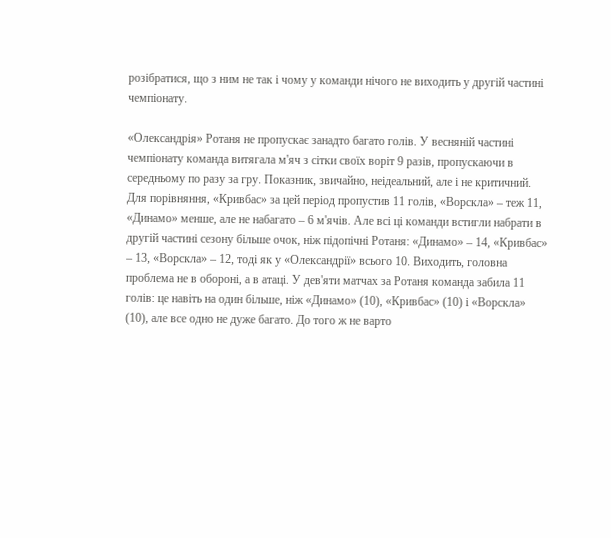розібратися, що з ним не так і чому у команди нічого не виходить у другій частині чемпіонату.

«Олександрія» Ротаня не пропускає занадто багато голів. У весняній частині чемпіонату команда витягала м'яч з сітки своїх воріт 9 разів, пропускаючи в середньому по разу за гру. Показник, звичайно, неідеальний, але і не критичний. Для порівняння, «Кривбас» за цей період пропустив 11 голів, «Ворскла» – теж 11, «Динамо» менше, але не набагато – 6 м'ячів. Але всі ці команди встигли набрати в другій частині сезону більше очок, ніж підопічні Ротаня: «Динамо» – 14, «Кривбас» – 13, «Ворскла» – 12, тоді як у «Олександрії» всього 10. Виходить, головна проблема не в обороні, а в атаці. У дев'яти матчах за Ротаня команда забила 11 голів: це навіть на один більше, ніж «Динамо» (10), «Кривбас» (10) і «Ворскла» (10), але все одно не дуже багато. До того ж не варто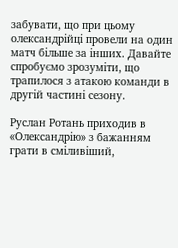забувати, що при цьому олександрійці провели на один матч більше за інших. Давайте спробуємо зрозуміти, що трапилося з атакою команди в другій частині сезону.

Руслан Ротань приходив в «Олександрію» з бажанням грати в сміливіший,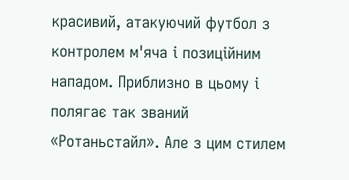красивий, атакуючий футбол з контролем м'яча і позиційним нападом. Приблизно в цьому і полягає так званий «Ротаньстайл». Але з цим стилем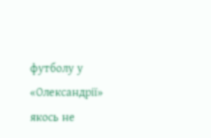футболу у «Олександрії» якось не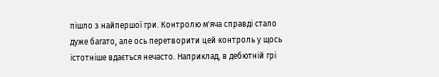пішло з найпершої гри. Контролю м'яча справді стало дуже багато, але ось перетворити цей контроль у щось істотніше вдається нечасто. Наприклад, в дебютній грі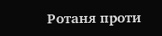Ротаня проти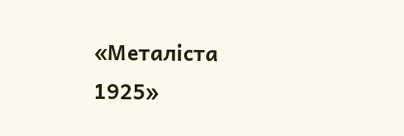«Металіста 1925»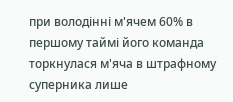при володінні м'ячем 60% в першому таймі його команда торкнулася м'яча в штрафному суперника лише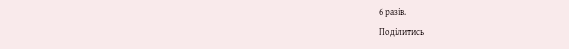6 разів.
Поділитись